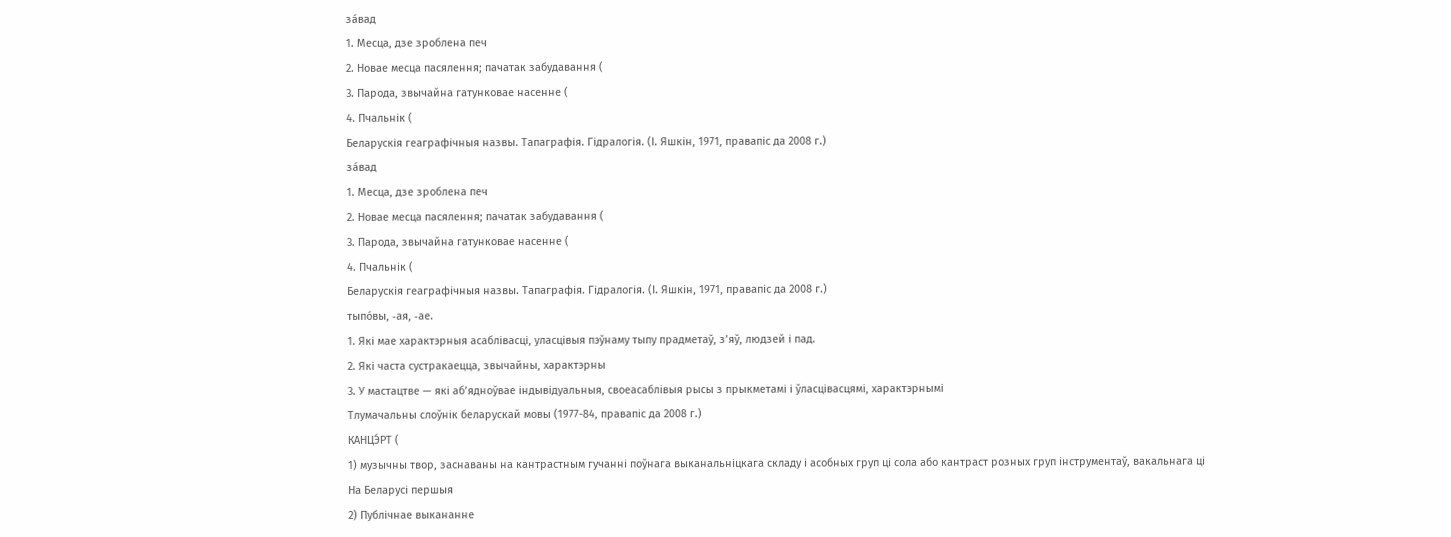за́вад
1. Месца, дзе зроблена печ
2. Новае месца пасялення; пачатак забудавання (
3. Парода, звычайна гатунковае насенне (
4. Пчальнік (
Беларускія геаграфічныя назвы. Тапаграфія. Гідралогія. (І. Яшкін, 1971, правапіс да 2008 г.)
за́вад
1. Месца, дзе зроблена печ
2. Новае месца пасялення; пачатак забудавання (
3. Парода, звычайна гатунковае насенне (
4. Пчальнік (
Беларускія геаграфічныя назвы. Тапаграфія. Гідралогія. (І. Яшкін, 1971, правапіс да 2008 г.)
тыпо́вы, ‑ая, ‑ае.
1. Які мае характэрныя асаблівасці, уласцівыя пэўнаму тыпу прадметаў, з’яў, людзей і пад.
2. Які часта сустракаецца, звычайны, характэрны
3. У мастацтве — які аб’ядноўвае індывідуальныя, своеасаблівыя рысы з прыкметамі і ўласцівасцямі, характэрнымі
Тлумачальны слоўнік беларускай мовы (1977-84, правапіс да 2008 г.)
КАНЦЭ́РТ (
1) музычны твор, заснаваны на кантрастным гучанні поўнага выканальніцкага складу і асобных груп ці сола або кантраст розных груп інструментаў, вакальнага ці
На Беларусі першыя
2) Публічнае выкананне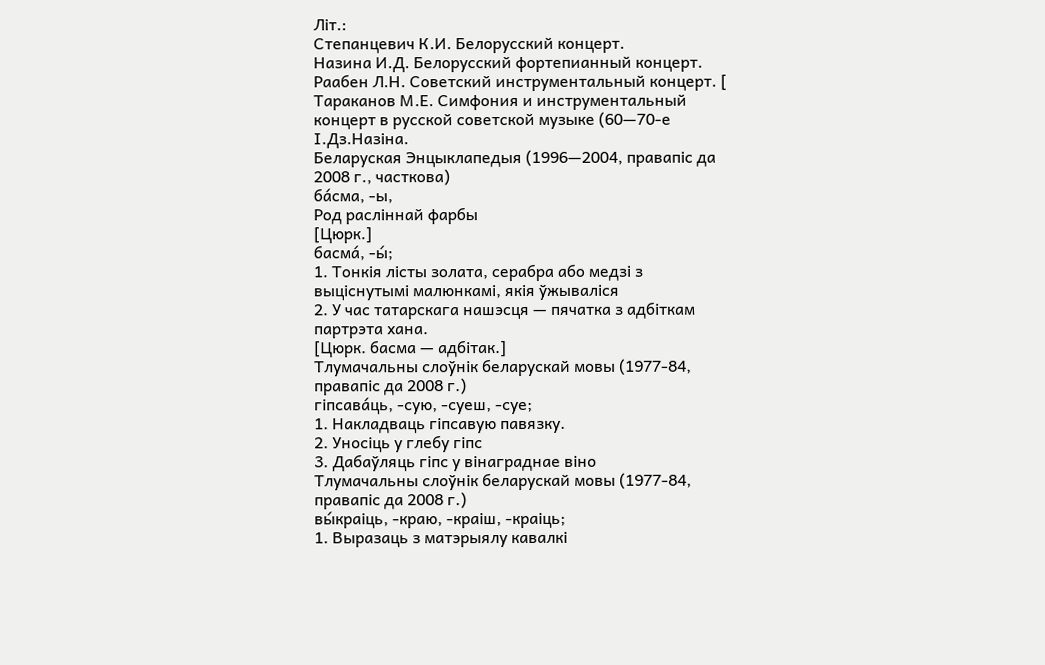Літ.:
Степанцевич К.И. Белорусский концерт.
Назина И.Д. Белорусский фортепианный концерт.
Раабен Л.Н. Советский инструментальный концерт. [
Тараканов М.Е. Симфония и инструментальный концерт в русской советской музыке (60—70-е
І.Дз.Назіна.
Беларуская Энцыклапедыя (1996—2004, правапіс да 2008 г., часткова)
ба́сма, ‑ы,
Род расліннай фарбы
[Цюрк.]
басма́, ‑ы́;
1. Тонкія лісты золата, серабра або медзі з выціснутымі малюнкамі, якія ўжываліся
2. У час татарскага нашэсця — пячатка з адбіткам партрэта хана.
[Цюрк. басма — адбітак.]
Тлумачальны слоўнік беларускай мовы (1977-84, правапіс да 2008 г.)
гіпсава́ць, ‑сую, ‑суеш, ‑суе;
1. Накладваць гіпсавую павязку.
2. Уносіць у глебу гіпс
3. Дабаўляць гіпс у вінаграднае віно
Тлумачальны слоўнік беларускай мовы (1977-84, правапіс да 2008 г.)
вы́краіць, ‑краю, ‑краіш, ‑краіць;
1. Выразаць з матэрыялу кавалкі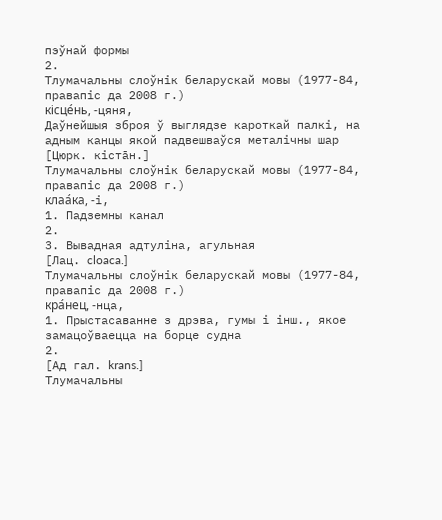пэўнай формы
2.
Тлумачальны слоўнік беларускай мовы (1977-84, правапіс да 2008 г.)
кісце́нь, ‑цяня,
Даўнейшыя зброя ў выглядзе кароткай палкі, на адным канцы якой падвешваўся металічны шар
[Цюрк. кістāн.]
Тлумачальны слоўнік беларускай мовы (1977-84, правапіс да 2008 г.)
клаа́ка, ‑і,
1. Падземны канал
2.
3. Вывадная адтуліна, агульная
[Лац. cloaca.]
Тлумачальны слоўнік беларускай мовы (1977-84, правапіс да 2008 г.)
кра́нец, ‑нца,
1. Прыстасаванне з дрэва, гумы і інш., якое замацоўваецца на борце судна
2.
[Ад гал. krans.]
Тлумачальны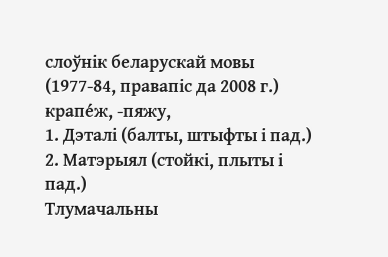слоўнік беларускай мовы (1977-84, правапіс да 2008 г.)
крапе́ж, ‑пяжу,
1. Дэталі (балты, штыфты і пад.)
2. Матэрыял (стойкі, плыты і пад.)
Тлумачальны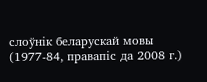слоўнік беларускай мовы (1977-84, правапіс да 2008 г.)